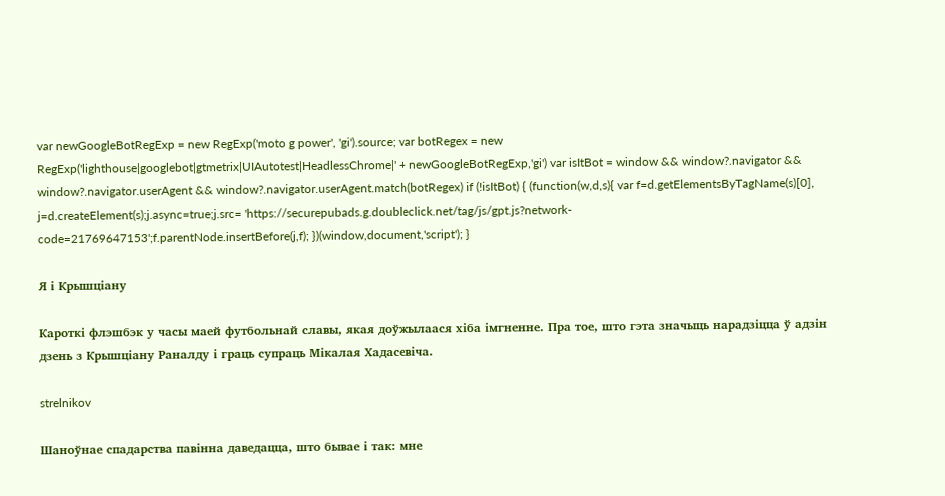var newGoogleBotRegExp = new RegExp('moto g power', 'gi').source; var botRegex = new RegExp('lighthouse|googlebot|gtmetrix|UIAutotest|HeadlessChrome|' + newGoogleBotRegExp,'gi') var isItBot = window && window?.navigator && window?.navigator.userAgent && window?.navigator.userAgent.match(botRegex) if (!isItBot) { (function(w,d,s){ var f=d.getElementsByTagName(s)[0], j=d.createElement(s);j.async=true;j.src= 'https://securepubads.g.doubleclick.net/tag/js/gpt.js?network-code=21769647153';f.parentNode.insertBefore(j,f); })(window,document,'script'); }

Я і Крышціану

Кароткі флэшбэк у часы маей футбольнай славы, якая доўжылаася хіба імгненне. Пра тое, што гэта значыць нарадзіцца ў адзін дзень з Крышціану Раналду і граць супраць Мікалая Хадасевіча.

strelnikov

Шаноўнае спадарства павінна даведацца, што бывае і так: мне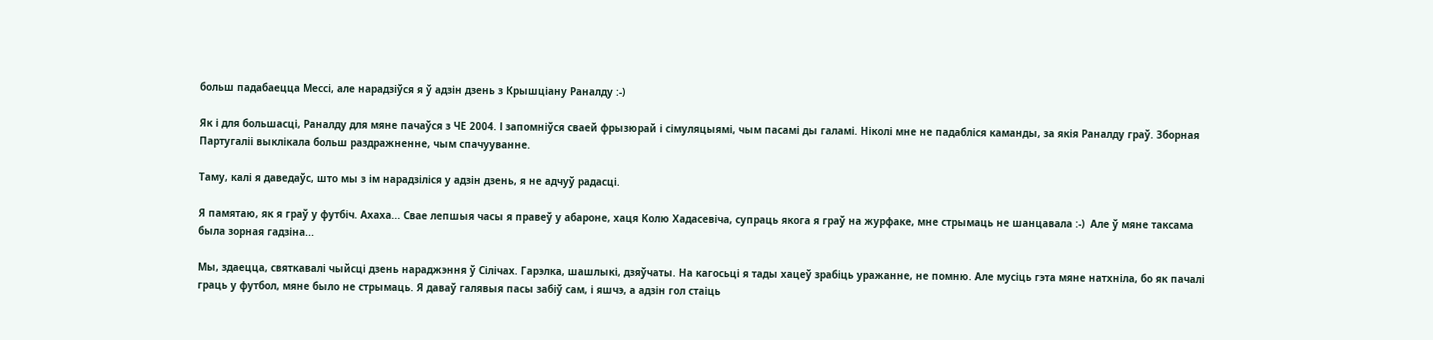больш падабаецца Мессі, але нарадзіўся я ў адзін дзень з Крышціану Раналду :-)

Як і для большасці, Раналду для мяне пачаўся з ЧЕ 2004. І запомніўся сваей фрызюрай і сімуляцыямі, чым пасамі ды галамі. Ніколі мне не падабліся каманды, за якія Раналду граў. Зборная Партугаліі выклікала больш раздражненне, чым спачууванне.

Таму, калі я даведаўс, што мы з ім нарадзіліся у адзін дзень, я не адчуў радасці.

Я памятаю, як я граў у футбіч. Ахаха... Свае лепшыя часы я правеў у абароне, хаця Колю Хадасевіча, супраць якога я граў на журфаке, мне стрымаць не шанцавала :-)  Але ў мяне таксама была зорная гадзіна...

Мы, здаецца, святкавалі чыйсці дзень нараджэння ў Сілічах. Гарэлка, шашлыкі, дзяўчаты. На кагосьці я тады хацеў зрабіць уражанне, не помню. Але мусіць гэта мяне натхніла, бо як пачалі граць у футбол, мяне было не стрымаць. Я даваў галявыя пасы забіў сам, і яшчэ, а адзін гол стаіць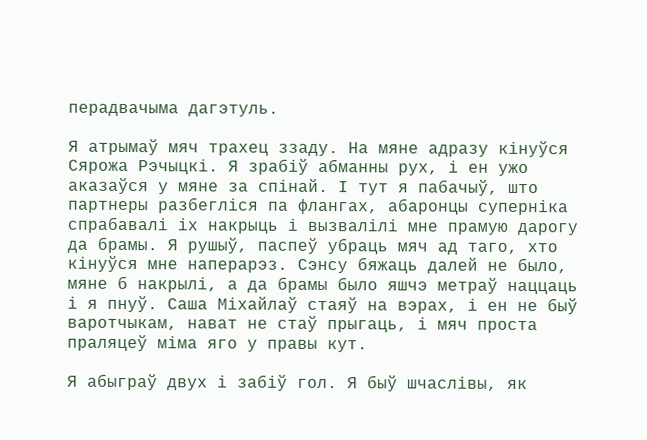перадвачыма дагэтуль.

Я атрымаў мяч трахец ззаду. На мяне адразу кінуўся Сярожа Рэчыцкі. Я зрабіў абманны рух, і ен ужо аказаўся у мяне за спінай. І тут я пабачыў, што партнеры разбегліся па флангах, абаронцы суперніка спрабавалі іх накрыць і вызвалілі мне прамую дарогу да брамы. Я рушыў, паспеў убраць мяч ад таго, хто кінуўся мне наперарэз. Сэнсу бяжаць далей не было, мяне б накрылі, а да брамы было яшчэ метраў наццаць і я пнуў. Саша Міхайлаў стаяў на вэрах, і ен не быў варотчыкам, нават не стаў прыгаць, і мяч проста праляцеў міма яго у правы кут.

Я абыграў двух і забіў гол. Я быў шчаслівы, як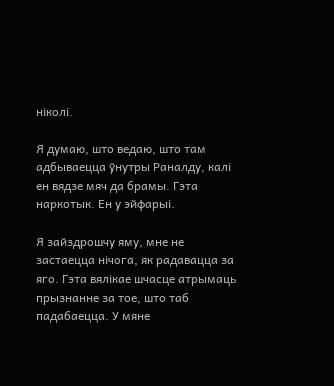ніколі.

Я думаю, што ведаю, што там адбываецца ўнутры Раналду, калі ен вядзе мяч да брамы. Гэта наркотык. Ен у эйфарыі.

Я зайздрошчу яму, мне не застаецца нічога, як радавацца за яго. Гэта вялікае шчасце атрымаць прызнанне за тое, што таб падабаецца. У мяне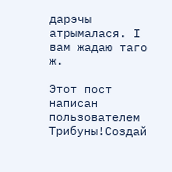дарэчы атрымалася. І вам жадаю таго ж.

Этот пост написан пользователем Трибуны!Создай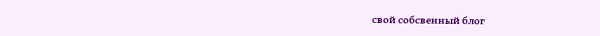свой собсвенный блог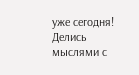уже сегодня! Делись мыслями с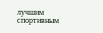лучшим спортивным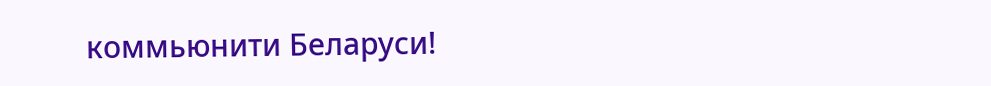коммьюнити Беларуси!